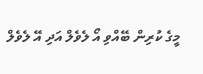މީގެ ކުރިން ބޭއްވި އޯ ލެވެލް އަދި އޭ ލެވެލް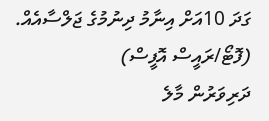ގަދަ 10އަށް އިނާމު ދިނުމުގެ ޖަލްސާއެއް. (ފޮޓޯ/ރައީސް އޮފީސް)
ދަރިވަރުން މާލެ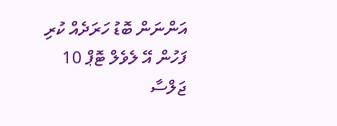އަންނަން ބޮޑު ހަރަދެއް ކުރި ފަހުން އޭ ލެވެލް ޓޮޕް 10 ޖަލްސާ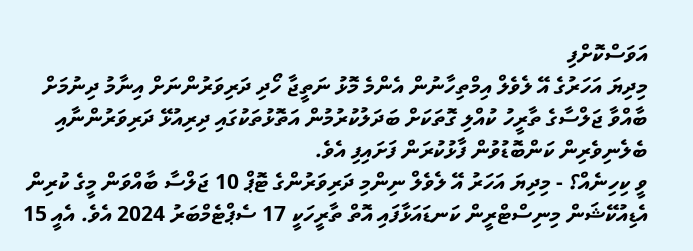އަވަސްކޮށްފި
މިދިޔަ އަހަރުގެ އޭ ލެވެލް އިމްތިހާނުން އެންމެ މޮޅު ނަތީޖާ ހޯދި ދަރިވަރުންނަށް އިނާމު ދިނުމަށް ބާއްވާ ޖަލްސާގެ ތާރީހު ކުއްލި ގޮތަކަށް ބަދަލުކުރުމުން އަތޮޅުތަކުގައި ދިރިއުޅޭ ދަރިވަރުންނާއި ބެލެނިވެރިން ކަންބޮޑުވުން ފާޅުކުރަން ފަށައިފި އެވެ.
ވީ ކިހިނެއް؟ - މިދިޔަ އަހަރު އޭ ލެވެލް ނިންމި ދަރިވަރުންގެ ޓޮޕް 10 ޖަލްސާ ބާއްވަން މީގެ ކުރިން އެޑިއުކޭޝަން މިނިސްޓްރީން ކަނޑައަޅާފައި އޮތް ތާރީހަކީ 17 ސެޕްޓެމްބަރު 2024 އެވެ. އެއީ 15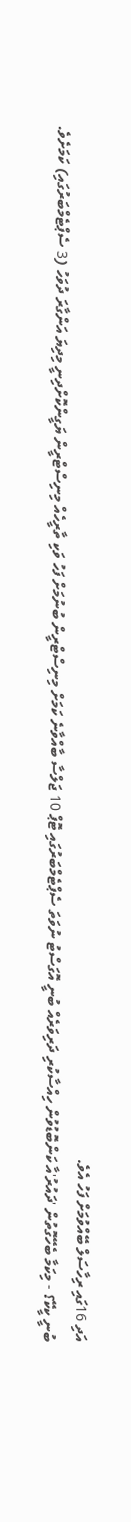އަދި 16ގައި ރިހާސަލް ބޭއްވުމަށް ފަހު އެވެ.
ބުނީ ކީކޭ؟ - މިކަމާ ބެހޭގޮތުން 'ދައުރު'އާ ކަންބޮޑުވުން ހިއްސާކުރި ދަރިވަރެއް ބުނީ އޮގަސްޓު ނުވަތަ ސެޕްޓެމްބަރުގައި ޓޮޕް 10 ޖަލްސާ ބާއްވާނެ ކަމަށް މިނިސްޓްރީން ބުނުމަށް ފަހު ވަކި ތާރީހެއް މިނިސްޓްރީން ޔަގީންކޮށްދިނީ މިދިޔަ އަންގާރަ ދުވަހު (3 ސެޕްޓެމްބަރުގައި) ކަމަށެވެ.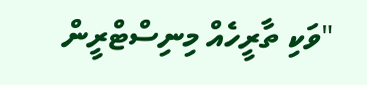"ވަކި ތާރީހެއް މިނިސްޓްރީން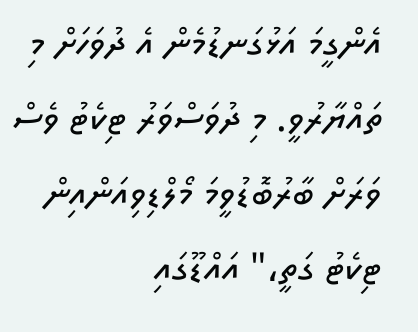އެންގީމަ އަޅުގަނޑުމެން އެ ދުވަހަށް މި ތައްޔާރުވީ. މި ދުވަސްވަރު ޓިކެޓު ވެސް ވަރަށް ބާރުބޮޑުވީމަ މޯލްޑިވިއަންއިން ޓިކެޓު ގަތީ،" އައްޑޫގައި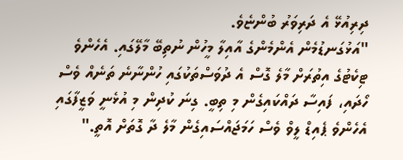ދިރިއުޅޭ އެ ދަރިވަރު ބުންޏެވެ.
"އަޅުގަނޑުމެން އެންމެންގެ އާއިލާ މީހުން ނުތިބޭ މާލޭގައި. އެހެންވެ ޓިކެޓުގެ އިތުރަށް މާލެ ގޮސް އެ ދުވަސްތަކުގައި ހުންނާނެ ތަނެއް ވެސް ހޯދައި، ފައިސާ ދައްކައިގެން މި ތިބީ. ގިނަ ކުދިން މި އުޅެނީ ވަޒީފާގައި އެހެންވެ ޕެއިޑް ލީވް ވެސް ހަމަޖައްސައިގެން މާލެ ދާ ގޮތަށް އޮތީ."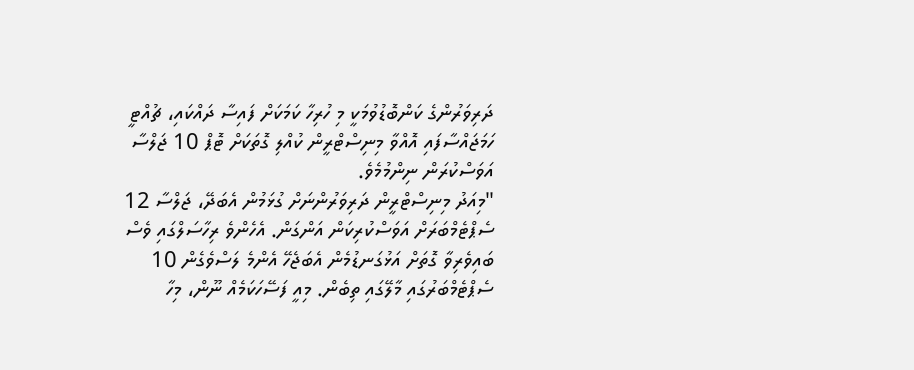ދަރިވަރުންގެ ކަންބޮޑުވުމަކީ މި ހުރިހާ ކަމަކަށް ފައިސާ ދައްކައި، ޗުއްޓީ ހަމަޖައްސާފައި އޮއްވާ މިނިސްޓްރީން ކުއްލި ގޮތަކަށް ޓޮޕް 10 ޖަލްސާ އަވަސްކުރަން ނިންމުމެވެ.
"މިއަދު މިނިސްޓްރީން ދަރިވަރުންނަށް ގުޅަމުން އެބަދޭ، ޖަލްސާ 12 ސެޕްޓެމްބަރަށް އަވަސްކުރިކަން އަންގަން. އެހެންވެ ރިހާސަލްގައި ވެސް ބައިވެރިވާ ގޮތަށް އަޅުގަނޑުމެން އެބަޖެހޭ އެންމެ ލަސްވެގެން 10 ސެޕްޓެމްބަރުގައި މާލޭގައި ތިބެން. މިއީ ފަސޭހަކަމެއް ނޫން، މިހާ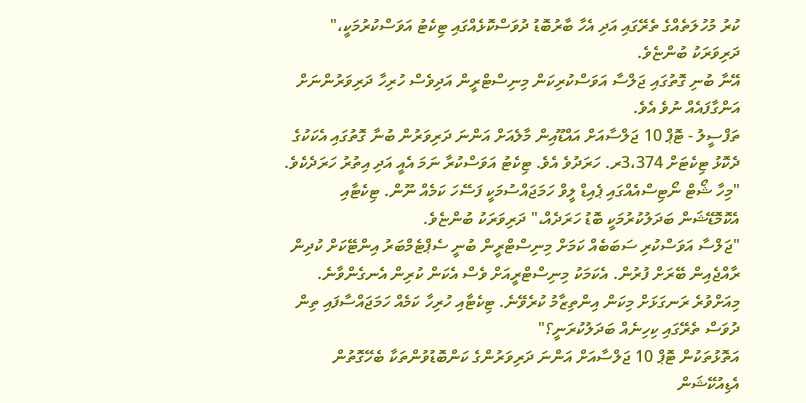ކުރު މުހުލަތެއްގެ ތެރޭގައި އަދި އެހާ ބާރުބޮޑު ދުވަސްކޮޅެއްގައި ޓިކެޓު އަވަސްކުރުމަކީ،" ދަރިވަރަކު ބުންޏެވެ.
އޭނާ ބުނި ގޮތުގައި ޖަލްސާ އަވަސްކުރިކަން މިނިސްޓްރީން އަދިވެސް ހުރިހާ ދަރިވަރުންނަށް އަންގާފައެއް ނުވެ އެވެ.
ތަފްސީލު - ޓޮޕް 10 ޖަލްސާއަށް އައްޑޫއިން މާލެއަށް އަންނަ ދަރިވަރުން ބުނާ ގޮތުގައި އެކަކުގެ ދެކޮޅު ޓިކެޓަށް 3،374ރ. ހަރަދުވެ އެވެ. ޓިކެޓު އަވަސްކުރާ ނަމަ އެއީ އަދި އިތުރު ހަރަދެކެވެ.
"މިހާ ޝޯޓް ނޯޓިސްއެއްގައި ޕެއިޑް ލީވް ހަމަޖައްސުމަކީ ފަސޭހަ ކަމެއް ނޫން. ޓިކެޓާއި އެކޮމޮޑޭޝަން ބަދަލުކުރުމަކީ ބޮޑު ހަރަދެއް،" ދަރިވަރަކު ބުންޏެވެ.
"ޖަލްސާ އަވަސްކުރި ސަބަބެއް ކަމަށް މިނިސްޓްރީން ބުނީ ސެޕްޓެމްބަރު އިންޓޭކަށް ކުދިން ރާއްޖެއިން ބޭރަށް ފުރުން. އެކަމަކު މިނިސްޓްރީއަށް ވެސް އެކަން ކުރިން އެނގެންވާނެ. މިއަށްވުރެ ރަނގަޅަށް މިކަން އިންތިޒާމު ކުރެވޭނެ. ޓިކެޓާއި ހުރިހާ ކަމެއް ހަމަޖައްސާފައި ތިން ދުވަސް ތެރޭގައި ކިހިނެއް ބަދަލުކުރަނީ؟"
އަތޮޅުތަކުން ޓޮޕް 10 ޖަލްސާއަށް އަންނަ ދަރިވަރުންގެ ކަންބޮޑުވުންތަކާ ބެހޭގޮތުން އެޑިއުކޭޝަން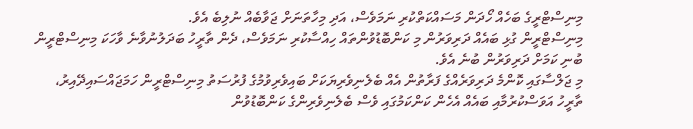މިނިސްޓްރީގެ ބަހެއް ހޯދަން މަސައްކަތްކުރި ނަމަވެސް، އަދި މިހާތަނަށް ޖަވާބެއް ނުލިބެ އެވެ.
މިނިސްޓްރީން ގުޅި ބައެއް ދަރިވަރުން މި ކަންބޮޑުވުންތައް ހިއްސާކުރި ނަމަވެސް، ދެން ތާރީހު ބަދަލުނުވާނެ ވާހަކަ މިނިސްޓްރީން ބުނި ކަމަށް ދަރިވަރުން ބުނެ އެވެ.
މި ޖަލްސާގައި ކޮންމެ ދަރިވަރެއްގެ ފަރާތުން އެއް ބެލެނިވެރިޔަކަށް ބައިވެރިވުމުގެ ފުރުސަތު މިނިސްޓްރީން ހަމަޖައްސައިދޭއިރު، ތާރީހު އަވަސްކުރުމާއި ބައެއް އެހެން ކަންކަމުގައި ވެސް ބެލެނިވެރިންގެ ކަންބޮޑުވުން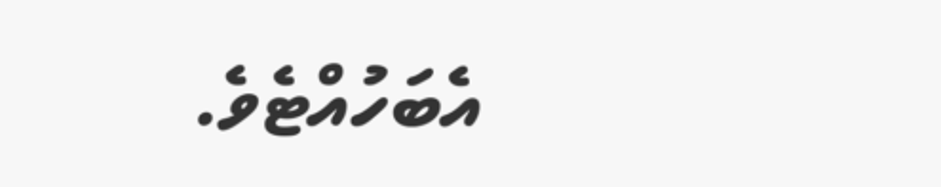އެބަހުއްޓެވެ.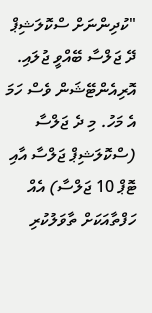"ކުދިންނަށް ސްކޮލަޝިޕް ދޭ ޖަލްސާ ބޭއްވީ ޖުލައި. އޮރިއެންޓޭޝަން ވެސް ހަމަ އެ މަހު. މި ދެ ޖަލްސާ (ސްކޮލަޝިޕް ޖަލްސާ އާއި ޓޮޕް 10 ޖަލްސާ) އެއް ހަފްތާއަކަށް ތާވަލުކުރި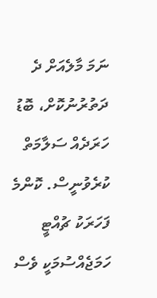ނަމަ މާލެއަށް ދެ ދަތުރުނުކޮށް، ބޮޑު ހަރަދެއް ސަލާމަތް ކުރެވުނީސް. ކޮންމެ ފަހަރަކު ޗުއްޓީ ހަމަޖެއްސުމަކީ ވެސް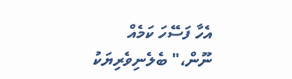އެހާ ފަސޭހަ ކަމެއް ނޫން،" ބެލެނިވެރިޔަކު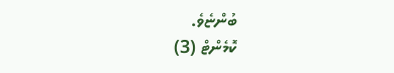ބުންޏެވެ.
ކޮމެންޓް (3)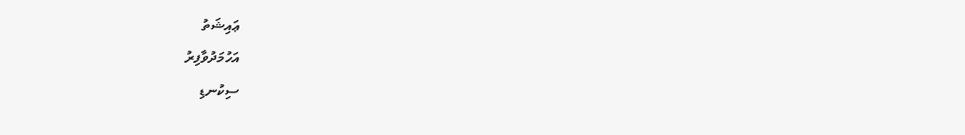ޢައިޝަތު
އަހުމަދުވާފިރު
ސިކުނޑި